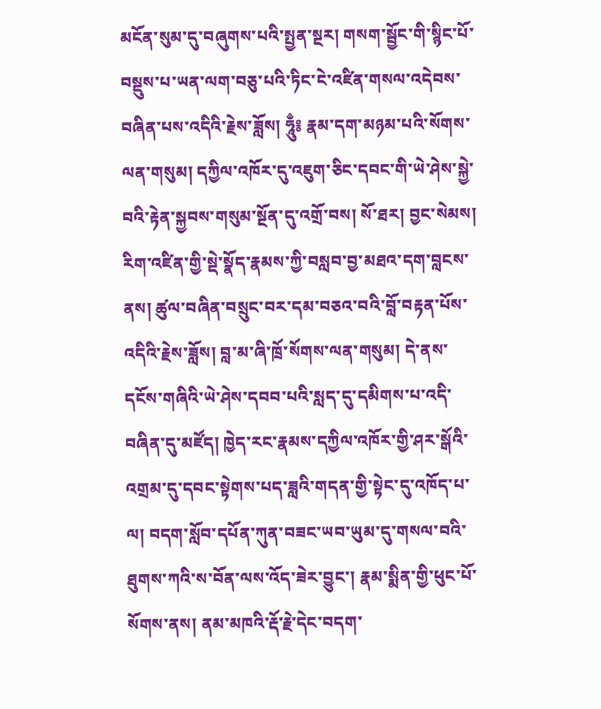མངོན་སུམ་དུ་བཞུགས་པའི་སྤྱན་སྔར། གསག་སྦྱོང་གི་སྙིང་པོ་བསྡུས་པ་ཡན་ལག་བཅུ་པའི་ཏིང་ངེ་འཛིན་གསལ་འདེབས་བཞིན་པས་འདིའི་རྗེས་ཟློས། ཧཱུྃ༔ རྣམ་དག་མཉམ་པའི་སོགས་ལན་གསུམ། དཀྱིལ་འཁོར་དུ་འཇུག་ཅིང་དབང་གི་ཡེ་ཤེས་སྐྱེ་བའི་རྟེན་སྐྱབས་གསུམ་སྔོན་དུ་འགྲོ་བས། སོ་ཐར། བྱང་སེམས། རིག་འཛིན་གྱི་སྡེ་སྣོད་རྣམས་ཀྱི་བསླབ་བྱ་མཐའ་དག་བླངས་ནས། ཚུལ་བཞིན་བསྲུང་བར་དམ་བཅའ་བའི་བློ་བརྟན་པོས་འདིའི་རྗེས་ཟློས། བླ་མ་ཞི་ཁྲོ་སོགས་ལན་གསུམ། དེ་ནས་དངོས་གཞིའི་ཡེ་ཤེས་དབབ་པའི་སླད་དུ་དམིགས་པ་འདི་བཞིན་དུ་མཛོད། ཁྱེད་རང་རྣམས་དཀྱིལ་འཁོར་གྱི་ཤར་སྒོའི་འགྲམ་དུ་དབང་སྟེགས་པད་ཟླའི་གདན་གྱི་སྟེང་དུ་འཁོད་པ་ལ། བདག་སློབ་དཔོན་ཀུན་བཟང་ཡབ་ཡུམ་དུ་གསལ་བའི་ཐུགས་ཀའི་ས་བོན་ལས་འོད་ཟེར་བྱུང་། རྣམ་སྨིན་གྱི་ཕུང་པོ་སོགས་ནས། ནམ་མཁའི་རྡོ་རྗེ་དེང་བདག་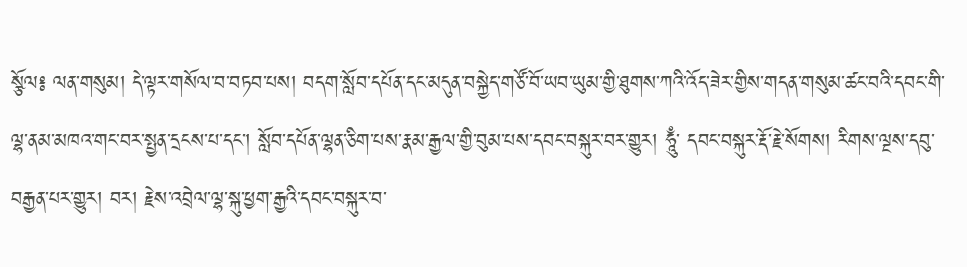སྩོལ༔ ལན་གསུམ། དེ་ལྟར་གསོལ་བ་བཏབ་པས། བདག་སློབ་དཔོན་དང་མདུན་བསྐྱེད་གཙོ་བོ་ཡབ་ཡུམ་གྱི་ཐུགས་ཀའི་འོད་ཟེར་གྱིས་གདན་གསུམ་ཚང་བའི་དབང་གི་ལྷ་ནམ་མཁའ་གང་བར་སྤྱན་དྲངས་པ་དང་། སློབ་དཔོན་ལྷན་ཅིག་པས་རྣམ་རྒྱལ་གྱི་བུམ་པས་དབང་བསྐུར་བར་གྱུར། ཧཱུྃ་ དབང་བསྐུར་རྡོ་རྗེ་སོགས། རིགས་ལྔས་དབུ་བརྒྱན་པར་གྱུར། བར། རྗེས་འབྲེལ་ལྷ་སྐུ་ཕྱག་རྒྱའི་དབང་བསྐུར་བ་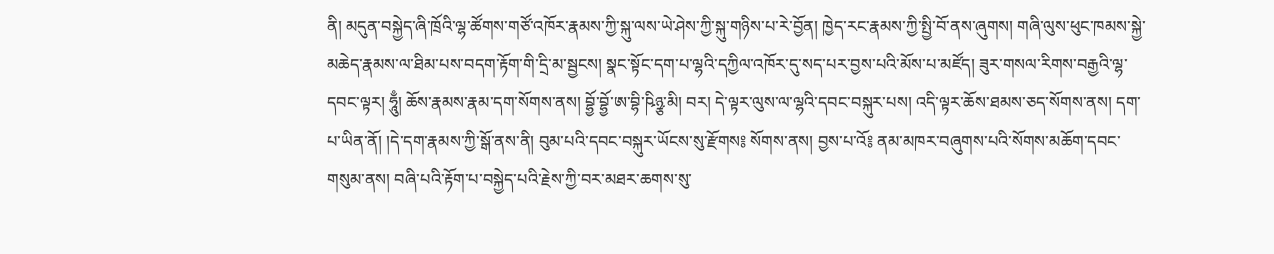ནི། མདུན་བསྐྱེད་ཞི་ཁྲོའི་ལྷ་ཚོགས་གཙོ་འཁོར་རྣམས་ཀྱི་སྐུ་ལས་ཡེ་ཤེས་ཀྱི་སྐུ་གཉིས་པ་རེ་བྱོན། ཁྱེད་རང་རྣམས་ཀྱི་སྤྱི་བོ་ནས་ཞུགས། གཞི་ལུས་ཕུང་ཁམས་སྐྱེ་མཆེད་རྣམས་ལ་ཐིམ་པས་བདག་རྟོག་གི་དྲི་མ་སྦྱངས། སྣང་སྟོང་དག་པ་ལྷའི་དཀྱིལ་འཁོར་དུ་སད་པར་བྱས་པའི་མོས་པ་མཛོད། ཟུར་གསལ་རིགས་བརྒྱའི་ལྷ་དབང་ལྟར། ཧཱུྃ། ཆོས་རྣམས་རྣམ་དག་སོགས་ནས། བྷྱོ་བྷྱོ་ཨ་བྷི་ཥིཉྩ་མི། བར། དེ་ལྟར་ལུས་ལ་ལྷའི་དབང་བསྐུར་པས། འདི་ལྟར་ཆོས་ཐམས་ཅད་སོགས་ནས། དག་པ་ཡིན་ནོ། །དེ་དག་རྣམས་ཀྱི་སྒོ་ནས་ནི། བུམ་པའི་དབང་བསྐུར་ཡོངས་སུ་རྫོགས༔ སོགས་ནས། བྱས་པ་འོ༔ ནམ་མཁར་བཞུགས་པའི་སོགས་མཆོག་དབང་གསུམ་ནས། བཞི་པའི་རྟོག་པ་བསྐྱེད་པའི་རྗེས་ཀྱི་བར་མཐར་ཆགས་སུ་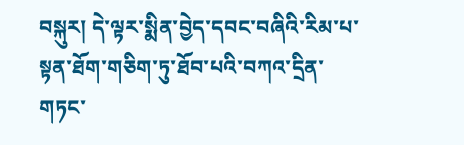བསྐུར། དེ་ལྟར་སྨིན་བྱེད་དབང་བཞིའི་རིམ་པ་སྟན་ཐོག་གཅིག་ཏུ་ཐོབ་པའི་བཀའ་དྲིན་གཏང་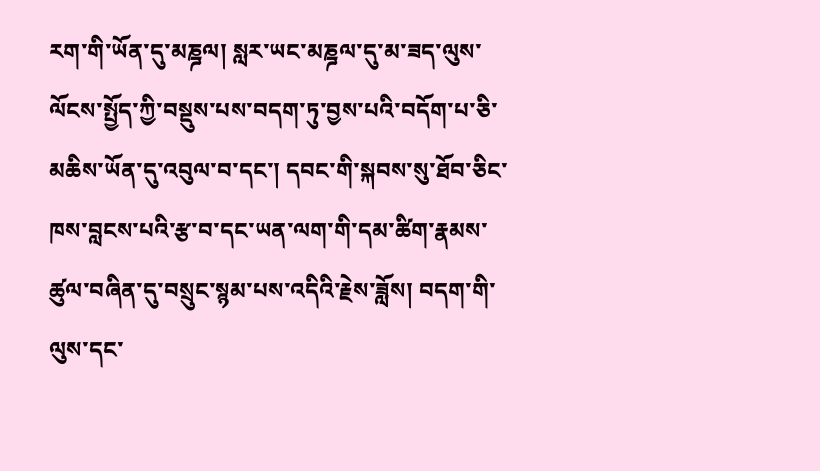རག་གི་ཡོན་དུ་མཎྜལ། སླར་ཡང་མཎྜལ་དུ་མ་ཟད་ལུས་ལོངས་སྤྱོད་ཀྱི་བསྡུས་པས་བདག་ཏུ་བྱས་པའི་བདོག་པ་ཅི་མཆིས་ཡོན་དུ་འབུལ་བ་དང་། དབང་གི་སྐབས་སུ་ཐོབ་ཅིང་ཁས་བླངས་པའི་རྩ་བ་དང་ཡན་ལག་གི་དམ་ཚིག་རྣམས་ཚུལ་བཞིན་དུ་བསྲུང་སྙམ་པས་འདིའི་རྗེས་ཟློས། བདག་གི་ལུས་དང་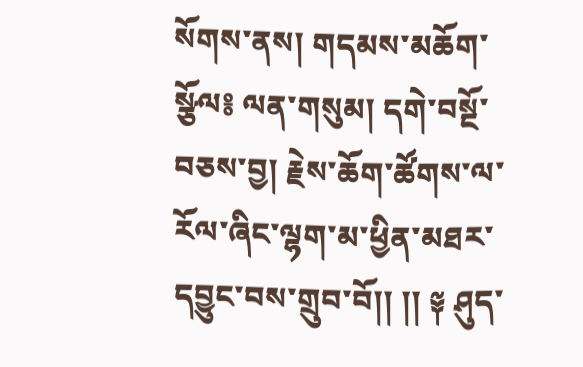སོགས་ནས། གདམས་མཆོག་སྩོལ༔ ལན་གསུམ། དགེ་བསྔོ་བཅས་བྱ། རྗེས་ཆོག་ཚོགས་ལ་རོལ་ཞིང་ལྷག་མ་ཕྱིན་མཐར་དབྱུང་བས་གྲུབ་བོ།། །། ༈ ཤུད་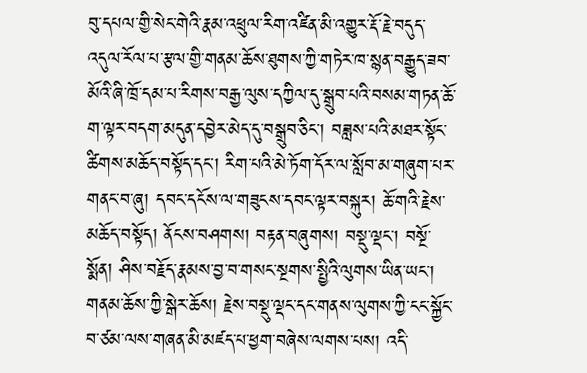བུ་དཔལ་གྱི་སེང་གེའི་རྣམ་འཕྲུལ་རིག་འཛིན་མི་འགྱུར་རྡོ་རྗེ་བདུད་འདུལ་རོལ་པ་རྩལ་གྱི་གནམ་ཆོས་ཐུགས་ཀྱི་གཏེར་ཁ་སྙན་བརྒྱུད་ཟབ་མོའི་ཞི་ཁྲོ་དམ་པ་རིགས་བརྒྱ་ལུས་དཀྱིལ་དུ་སྒྲུབ་པའི་བསམ་གཏན་ཆོ་ག་ལྟར་བདག་མདུན་དབྱེར་མེད་དུ་བསྒྲུབ་ཅིང་། བཟླས་པའི་མཐར་སྟོང་ཚིགས་མཆོད་བསྟོད་དང་། རིག་པའི་མེ་ཏོག་དོར་ལ་སློབ་མ་གཞུག་པར་གནང་བ་ཞུ། དབང་དངོས་ལ་གཟུངས་དབང་ལྟར་བསྐུར། ཆོ་གའི་རྗེས་མཆོད་བསྟོད། ནོངས་བཤགས། བརྟན་བཞུགས། བསྡུ་ལྡང་། བསྔོ་སྨོན། ཤིས་བརྗོད་རྣམས་བྱ་བ་གསང་སྔགས་སྤྱིའི་ལུགས་ཡིན་ཡང་། གནམ་ཆོས་ཀྱི་སྒེར་ཆོས། རྗེས་བསྡུ་ལྡང་དང་གནས་ལུགས་ཀྱི་ངང་སྐྱོང་བ་ཙམ་ལས་གཞན་མི་མཛད་པ་ཕྱག་བཞེས་ལགས་པས། འདི་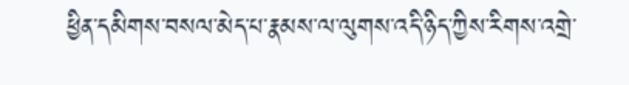ཕྱིན་དམིགས་བསལ་མེད་པ་རྣམས་ལ་ལུགས་འདི་ཉིད་ཀྱིས་རིགས་འགྲེ་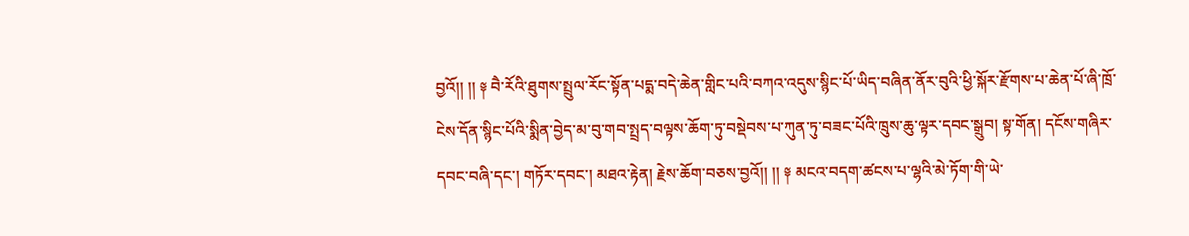བྱའོ།། །། ༈ བཻ་རོའི་ཐུགས་སྤྲུལ་རོང་སྟོན་པདྨ་བདེ་ཆེན་གླིང་པའི་བཀའ་འདུས་སྙིང་པོ་ཡིད་བཞིན་ནོར་བུའི་ཕྱི་སྐོར་རྫོགས་པ་ཆེན་པོ་ཞི་ཁྲོ་ངེས་དོན་སྙིང་པོའི་སྨིན་བྱེད་མ་བུ་གབ་སྤྲད་བལྟས་ཆོག་ཏུ་བསྡེབས་པ་ཀུན་ཏུ་བཟང་པོའི་ཁྲུས་ཆུ་ལྟར་དབང་སྒྲུབ། སྟ་གོན། དངོས་གཞིར་དབང་བཞི་དང་། གཏོར་དབང་། མཐའ་རྟེན། རྗེས་ཆོག་བཅས་བྱའོ།། །། ༈ མངའ་བདག་ཚངས་པ་ལྷའི་མེ་ཏོག་གི་ཡེ་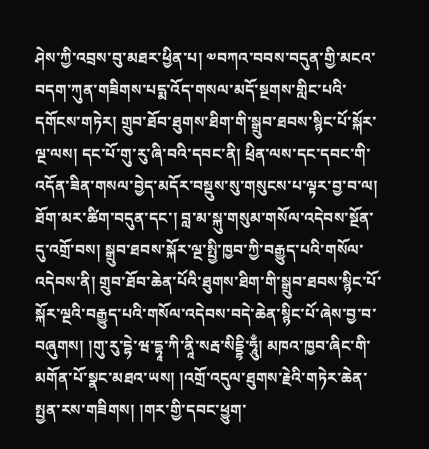ཤེས་ཀྱི་འབྲས་བུ་མཐར་ཕྱིན་པ། ༧བཀའ་བབས་བདུན་གྱི་མངའ་བདག་ཀུན་གཟིགས་པདྨ་འོད་གསལ་མདོ་སྔགས་གླིང་པའི་དགོངས་གཏེར། གྲུབ་ཐོབ་ཐུགས་ཐིག་གི་སྒྲུབ་ཐབས་སྙིང་པོ་སྐོར་ལྔ་ལས། དང་པོ་གུ་རུ་ཞི་བའི་དབང་ནི། ཕྲིན་ལས་དང་དབང་གི་འདོན་ཟིན་གསལ་བྱེད་མདོར་བསྡུས་སུ་གསུངས་པ་ལྟར་བྱ་བ་ལ། ཐོག་མར་ཚིག་བདུན་དང་། བླ་མ་སྐུ་གསུམ་གསོལ་འདེབས་སྔོན་དུ་འགྲོ་བས། སྒྲུབ་ཐབས་སྐོར་ལྔ་སྤྱི་ཁྱབ་ཀྱི་བརྒྱུད་པའི་གསོལ་འདེབས་ནི། གྲུབ་ཐོབ་ཆེན་པོའི་ཐུགས་ཐིག་གི་སྒྲུབ་ཐབས་སྙིང་པོ་སྐོར་ལྔའི་བརྒྱུད་པའི་གསོལ་འདེབས་བདེ་ཆེན་སྙིང་པོ་ཞེས་བྱ་བ་བཞུགས། །གུ་རུ་དྷེ་ཝ་དྷཱ་ཀི་ནཱི་སརྦ་སིདྡྷི་ཧཱུྃ། མཁའ་ཁྱབ་ཞིང་གི་མགོན་པོ་སྣང་མཐའ་ཡས། །འགྲོ་འདུལ་ཐུགས་རྗེའི་གཏེར་ཆེན་སྤྱན་རས་གཟིགས། །གར་གྱི་དབང་ཕྱུག་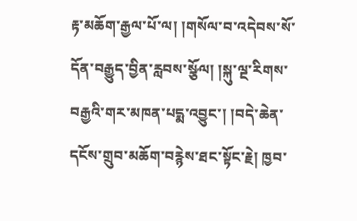རྟ་མཆོག་རྒྱལ་པོ་ལ། །གསོལ་བ་འདེབས་སོ་དོན་བརྒྱུད་བྱིན་རླབས་སྩོལ། །སྐུ་ལྔ་རིགས་བརྒྱའི་གར་མཁན་པདྨ་འབྱུང་། །བདེ་ཆེན་དངོས་གྲུབ་མཆོག་བརྙེས་ཐང་སྟོང་རྗེ། ཁྱབ་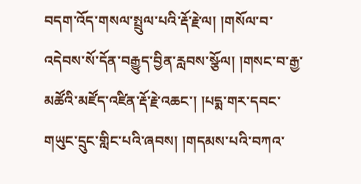བདག་འོད་གསལ་སྤྲུལ་པའི་རྡོ་རྗེ་ལ། །གསོལ་བ་འདེབས་སོ་དོན་བརྒྱུད་བྱིན་རླབས་སྩོལ། །གསང་བ་རྒྱ་མཚོའི་མཛོད་འཛིན་རྡོ་རྗེ་འཆང་། །པདྨ་གར་དབང་གཡུང་དྲུང་གླིང་པའི་ཞབས། །གདམས་པའི་བཀའ་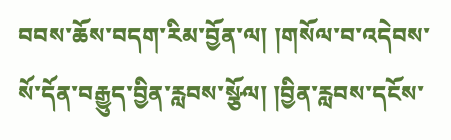བབས་ཆོས་བདག་རིམ་བྱོན་ལ། །གསོལ་བ་འདེབས་སོ་དོན་བརྒྱུད་བྱིན་རླབས་སྩོལ། །བྱིན་རླབས་དངོས་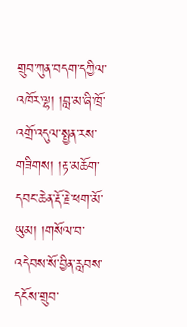གྲུབ་ཀུན་བདག་དཀྱིལ་འཁོར་ལྷ། །བླ་མ་ཞི་ཁྲོ་འགྲོ་འདུལ་སྤྱན་རས་གཟིགས། །རྟ་མཆོག་དབང་ཆེན་རྡོ་རྗེ་ཕག་མོ་ཡུམ། །གསོལ་བ་འདེབས་སོ་བྱིན་རླབས་དངོས་གྲུབ་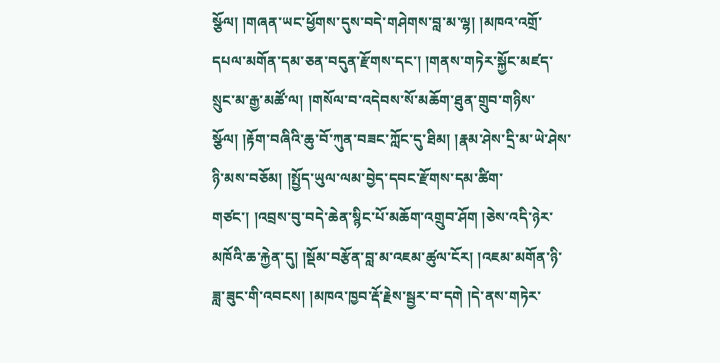སྩོལ། །གཞན་ཡང་ཕྱོགས་དུས་བདེ་གཤེགས་བླ་མ་ལྷ། །མཁའ་འགྲོ་དཔལ་མགོན་དམ་ཅན་བདུན་རྫོགས་དང་། །གནས་གཏེར་སྐྱོང་མཛད་སྲུང་མ་རྒྱ་མཚོ་ལ། །གསོལ་བ་འདེབས་སོ་མཆོག་ཐུན་གྲུབ་གཉིས་སྩོལ། །རྟོག་བཞིའི་ཆུ་བོ་ཀུན་བཟང་ཀློང་དུ་ཐིམ། །རྣམ་ཤེས་དྲི་མ་ཡེ་ཤེས་ཉི་མས་བཅོམ། །སྤྱོད་ཡུལ་ལམ་བྱེད་དབང་རྫོགས་དམ་ཚིག་གཙང་། །འབྲས་བུ་བདེ་ཆེན་སྙིང་པོ་མཆོག་འགྲུབ་ཤོག །ཅེས་འདི་ཉེར་མཁོའི་ཆ་རྐྱེན་དུ། །སྡོམ་བརྩོན་བླ་མ་འཇམ་ཚུལ་ངོར། །འཇམ་མགོན་ཉི་ཟླ་ཟུང་གི་འབངས། །མཁའ་ཁྱབ་རྡོ་རྗེས་སྦྱར་བ་དགེ །དེ་ནས་གཏེར་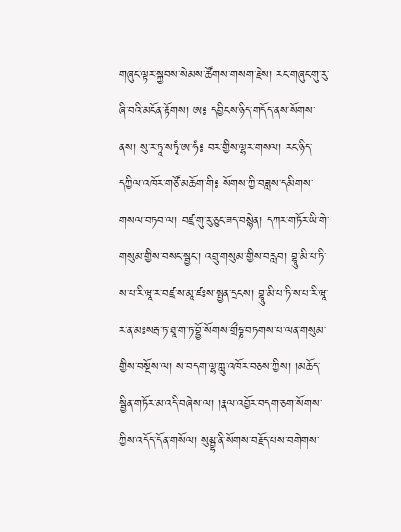གཞུང་ལྟར་སྐྱབས་སེམས་ཚོགས་གསག་རྗེས། རང་གཞུང་གུ་རུ་ཞི་བའི་མངོན་རྟོགས། ཨ༔ དབྱིངས་ཉིད་གདོད་ནས་སོགས་ནས། སུ་ར་ཏཱ་སཏྭཾ་ཨ་ཧཾ༔ བར་གྱིས་ལྷར་གསལ། རང་ཉིད་དཀྱིལ་འཁོར་གཙོ་མཆོག་གི༔ སོགས་ཀྱི་བཟླས་དམིགས་གསལ་བཏབ་ལ། བཛྲ་གུ་རུ་ཅུང་ཟད་བསྙེན། དཀར་གཏོར་ཡི་གེ་གསུམ་གྱིས་བསང་སྦྱང་། འབྲུ་གསུམ་གྱིས་བརླབ། བྷཱུ་མི་པ་ཏི་ས་པ་རི་ཝཱ་ར་བཛྲ་ས་མཱ་ཛཿས་སྤྱན་དྲངས། བྷཱུ་མི་པ་ཏི་ས་པ་རི་ཝཱ་ར་ན་མཿསརྦ་ཏ་ཐཱ་ག་ཏ་བྷྱོ་སོགས་གྲྀཧྞ་བཏགས་པ་ལན་གསུམ་གྱིས་བསྔོས་ལ། ས་བདག་ལྷ་ཀླུ་འཁོར་བཅས་ཀྱིས། །མཆོད་སྦྱིན་གཏོར་མ་འདི་བཞེས་ལ། །རྣལ་འབྱོར་བདག་ཅག་སོགས་ཀྱིས་འདོད་དོན་གསོལ། སུམྦྷ་ནི་སོགས་བརྗོད་པས་བགེགས་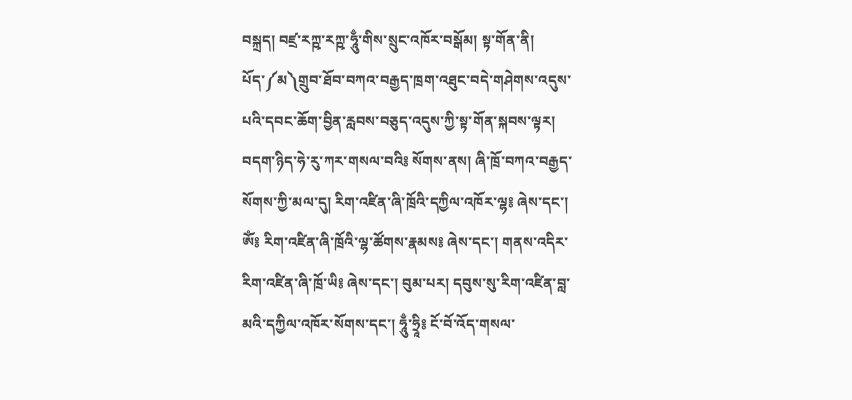བསྐྲད། བཛྲ་རཀྵ་རཀྵ་ཧཱུྃ་གིས་སྲུང་འཁོར་བསྒོམ། སྟ་གོན་ནི། པོད་༼མ༽གྲུབ་ཐོབ་བཀའ་བརྒྱད་ཁྲག་འཐུང་བདེ་གཤེགས་འདུས་པའི་དབང་ཆོག་བྱིན་རླབས་བཅུད་འདུས་ཀྱི་སྟ་གོན་སྐབས་ལྟར། བདག་ཉིད་ཧེ་རུ་ཀར་གསལ་བའི༔ སོགས་ནས། ཞི་ཁྲོ་བཀའ་བརྒྱད་སོགས་ཀྱི་མལ་དུ། རིག་འཛིན་ཞི་ཁྲོའི་དཀྱིལ་འཁོར་ལྷ༔ ཞེས་དང་། ཨོཾ༔ རིག་འཛིན་ཞི་ཁྲོའི་ལྷ་ཚོགས་རྣམས༔ ཞེས་དང་། གནས་འདིར་རིག་འཛིན་ཞི་ཁྲོ་ཡི༔ ཞེས་དང་། བུམ་པར། དབུས་སུ་རིག་འཛིན་བླ་མའི་དཀྱིལ་འཁོར་སོགས་དང་། ཧཱུྃ་ཧྲཱི༔ ངོ་བོ་འོད་གསལ་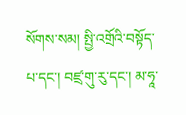སོགས་སམ། སྤྱི་འགྲོའི་བསྟོད་པ་དང་། བཛྲ་གུ་རུ་དང་། མ་ཧཱ་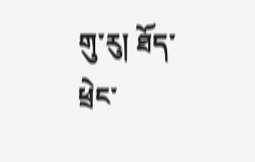གུ་རུ། ཐོད་ཕྲེང་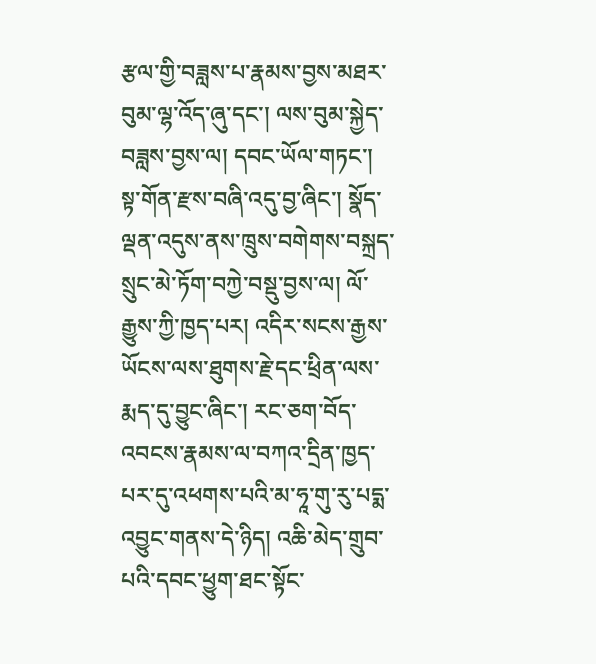རྩལ་གྱི་བཟླས་པ་རྣམས་བྱས་མཐར་བུམ་ལྷ་འོད་ཞུ་དང་། ལས་བུམ་སྐྱེད་བཟླས་བྱས་ལ། དབང་ཡོལ་གཏང་། སྟ་གོན་རྫས་བཞི་འདུ་བྱ་ཞིང་། སྣོད་ལྡན་འདུས་ནས་ཁྲུས་བགེགས་བསྐྲད་སྲུང་མེ་ཏོག་བཀྱེ་བསྡུ་བྱས་ལ། ལོ་རྒྱུས་ཀྱི་ཁྱད་པར། འདིར་སངས་རྒྱས་ཡོངས་ལས་ཐུགས་རྗེ་དང་ཕྲིན་ལས་རྨད་དུ་བྱུང་ཞིང་། རང་ཅག་བོད་འབངས་རྣམས་ལ་བཀའ་དྲིན་ཁྱད་པར་དུ་འཕགས་པའི་མ་ཧཱ་གུ་རུ་པདྨ་འབྱུང་གནས་དེ་ཉིད། འཆི་མེད་གྲུབ་པའི་དབང་ཕྱུག་ཐང་སྟོང་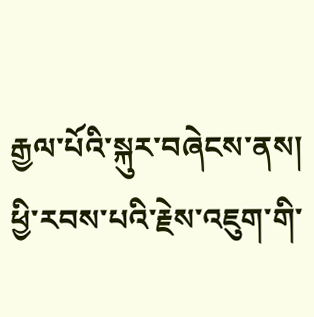རྒྱལ་པོའི་སྐུར་བཞེངས་ནས། ཕྱི་རབས་པའི་རྗེས་འཇུག་གི་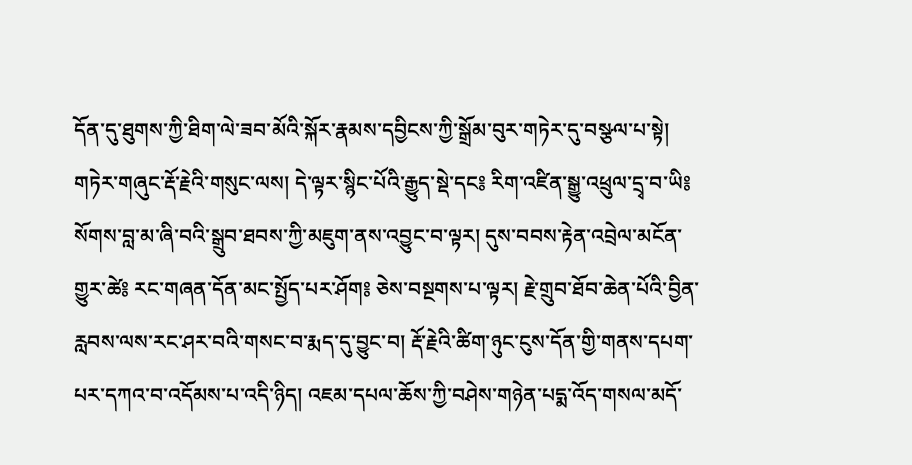དོན་དུ་ཐུགས་ཀྱི་ཐིག་ལེ་ཟབ་མོའི་སྐོར་རྣམས་དབྱིངས་ཀྱི་སྒྲོམ་བུར་གཏེར་དུ་བསྩལ་པ་སྟེ། གཏེར་གཞུང་རྡོ་རྗེའི་གསུང་ལས། དེ་ལྟར་སྙིང་པོའི་རྒྱུད་སྡེ་དང༔ རིག་འཛིན་སྒྱུ་འཕྲུལ་དྲྭ་བ་ཡི༔ སོགས་བླ་མ་ཞི་བའི་སྒྲུབ་ཐབས་ཀྱི་མཇུག་ནས་འབྱུང་བ་ལྟར། དུས་བབས་རྟེན་འབྲེལ་མངོན་གྱུར་ཚེ༔ རང་གཞན་དོན་མང་སྤྱོད་པར་ཤོག༔ ཅེས་བསྔགས་པ་ལྟར། རྗེ་གྲུབ་ཐོབ་ཆེན་པོའི་བྱིན་རླབས་ལས་རང་ཤར་བའི་གསང་བ་རྨད་དུ་བྱུང་བ། རྡོ་རྗེའི་ཚིག་ཉུང་ངུས་དོན་གྱི་གནས་དཔག་པར་དཀའ་བ་འདོམས་པ་འདི་ཉིད། འཇམ་དཔལ་ཆོས་ཀྱི་བཤེས་གཉེན་པདྨ་འོད་གསལ་མདོ་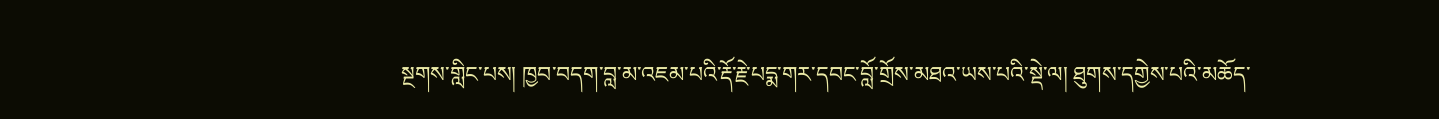སྔགས་གླིང་པས། ཁྱབ་བདག་བླ་མ་འཇམ་པའི་རྡོ་རྗེ་པདྨ་གར་དབང་བློ་གྲོས་མཐའ་ཡས་པའི་སྡེ་ལ། ཐུགས་དགྱེས་པའི་མཆོད་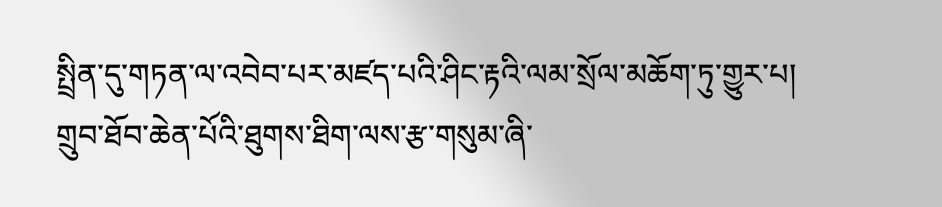སྤྲིན་དུ་གཏན་ལ་འབེབ་པར་མཛད་པའི་ཤིང་རྟའི་ལམ་སྲོལ་མཆོག་ཏུ་གྱུར་པ། གྲུབ་ཐོབ་ཆེན་པོའི་ཐུགས་ཐིག་ལས་རྩ་གསུམ་ཞི་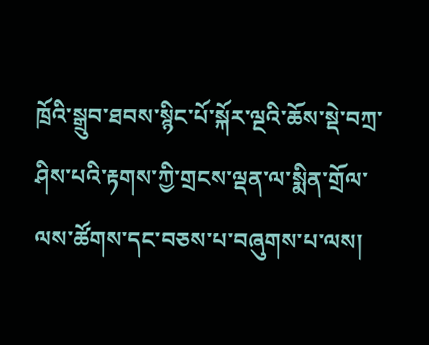ཁྲོའི་སྒྲུབ་ཐབས་སྙིང་པོ་སྐོར་ལྔའི་ཆོས་སྡེ་བཀྲ་ཤིས་པའི་རྟགས་ཀྱི་གྲངས་ལྡན་ལ་སྨིན་གྲོལ་ལས་ཚོགས་དང་བཅས་པ་བཞུགས་པ་ལས།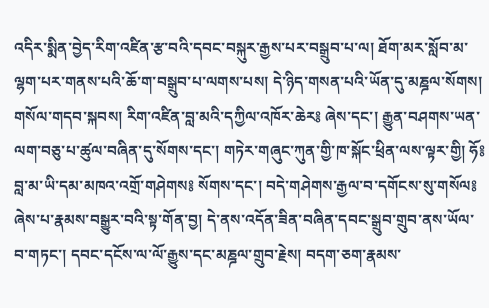འདིར་སྨིན་བྱེད་རིག་འཛིན་རྩ་བའི་དབང་བསྐུར་རྒྱས་པར་བསྒྲུབ་པ་ལ། ཐོག་མར་སློབ་མ་ལྷག་པར་གནས་པའི་ཆོ་ག་བསྒྲུབ་པ་ལགས་པས། དེ་ཉིད་གསན་པའི་ཡོན་དུ་མཎྜལ་སོགས། གསོལ་གདབ་སྐབས། རིག་འཛིན་བླ་མའི་དཀྱིལ་འཁོར་ཆེར༔ ཞེས་དང་། རྒྱུན་བཤགས་ཡན་ལག་བཅུ་པ་ཚུལ་བཞིན་དུ་སོགས་དང་། གཏེར་གཞུང་ཀུན་གྱི་ཁ་སྐོང་ཕྲིན་ལས་ལྟར་གྱི། ཧོ༔ བླ་མ་ཡི་དམ་མཁའ་འགྲོ་གཤེགས༔ སོགས་དང་། བདེ་གཤེགས་རྒྱལ་བ་དགོངས་སུ་གསོལ༔ ཞེས་པ་རྣམས་བསྒྱུར་བའི་སྟ་གོན་བྱ། དེ་ནས་འདོན་ཟིན་བཞིན་དབང་སྒྲུབ་གྲུབ་ནས་ཡོལ་བ་གཏང་། དབང་དངོས་ལ་ལོ་རྒྱུས་དང་མཎྜལ་གྲུབ་རྗེས། བདག་ཅག་རྣམས་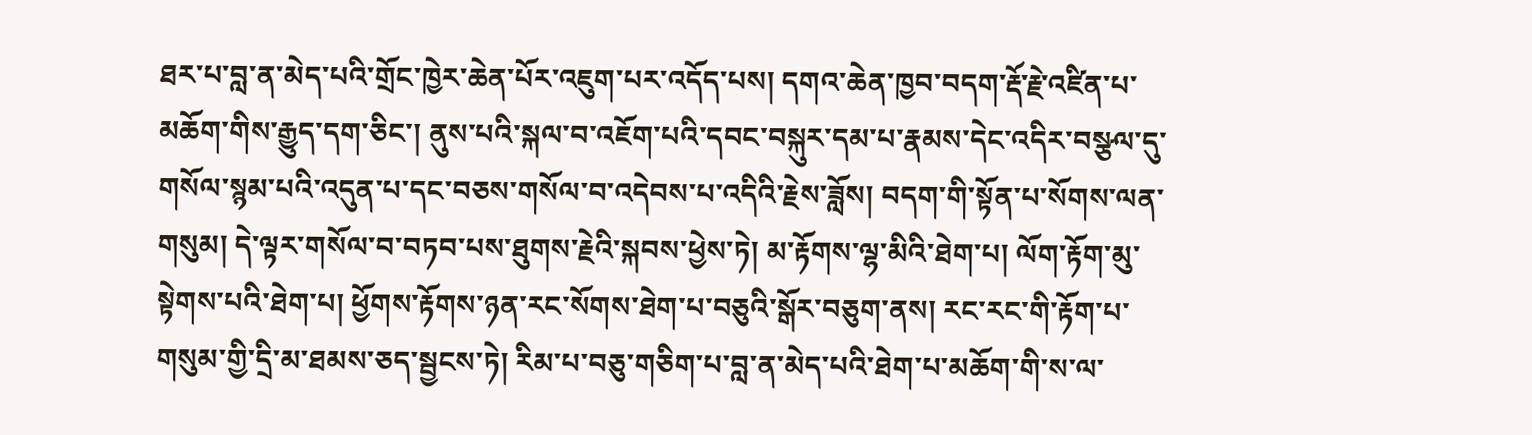ཐར་པ་བླ་ན་མེད་པའི་གྲོང་ཁྱེར་ཆེན་པོར་འཇུག་པར་འདོད་པས། དགའ་ཆེན་ཁྱབ་བདག་རྡོ་རྗེ་འཛིན་པ་མཆོག་གིས་རྒྱུད་དག་ཅིང་། ནུས་པའི་སྐལ་བ་འཇོག་པའི་དབང་བསྐུར་དམ་པ་རྣམས་དེང་འདིར་བསྩལ་དུ་གསོལ་སྙམ་པའི་འདུན་པ་དང་བཅས་གསོལ་བ་འདེབས་པ་འདིའི་རྗེས་ཟློས། བདག་གི་སྟོན་པ་སོགས་ལན་གསུམ། དེ་ལྟར་གསོལ་བ་བཏབ་པས་ཐུགས་རྗེའི་སྐབས་ཕྱེས་ཏེ། མ་རྟོགས་ལྷ་མིའི་ཐེག་པ། ལོག་རྟོག་མུ་སྟེགས་པའི་ཐེག་པ། ཕྱོགས་རྟོགས་ཉན་རང་སོགས་ཐེག་པ་བཅུའི་སྒོར་བཅུག་ནས། རང་རང་གི་རྟོག་པ་གསུམ་གྱི་དྲི་མ་ཐམས་ཅད་སྦྱངས་ཏེ། རིམ་པ་བཅུ་གཅིག་པ་བླ་ན་མེད་པའི་ཐེག་པ་མཆོག་གི་ས་ལ་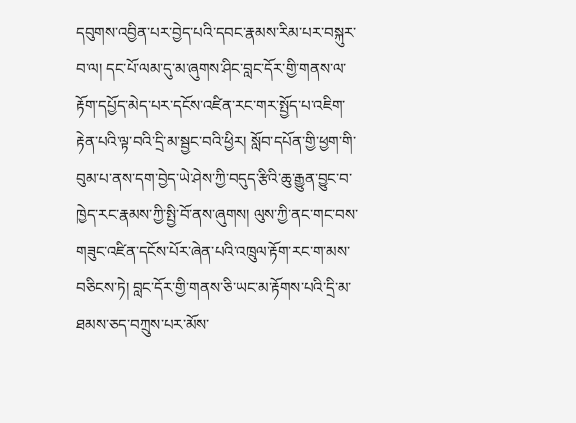དབུགས་འབྱིན་པར་བྱེད་པའི་དབང་རྣམས་རིམ་པར་བསྐུར་བ་ལ། དང་པོ་ལམ་དུ་མ་ཞུགས་ཤིང་བླང་དོར་གྱི་གནས་ལ་རྟོག་དཔྱོད་མེད་པར་དངོས་འཛིན་རང་གར་སྤྱོད་པ་འཇིག་རྟེན་པའི་ལྟ་བའི་དྲི་མ་སྦྱང་བའི་ཕྱིར། སློབ་དཔོན་གྱི་ཕྱག་གི་བུམ་པ་ནས་དག་བྱེད་ཡེ་ཤེས་ཀྱི་བདུད་རྩིའི་ཆུ་རྒྱུན་བྱུང་བ་ཁྱེད་རང་རྣམས་ཀྱི་སྤྱི་བོ་ནས་ཞུགས། ལུས་ཀྱི་ནང་གང་བས་གཟུང་འཛིན་དངོས་པོར་ཞེན་པའི་འཁྲུལ་རྟོག་རང་ག་མས་བཅིངས་ཏེ། བླང་དོར་གྱི་གནས་ཅི་ཡང་མ་རྟོགས་པའི་དྲི་མ་ཐམས་ཅད་བཀྲུས་པར་མོས་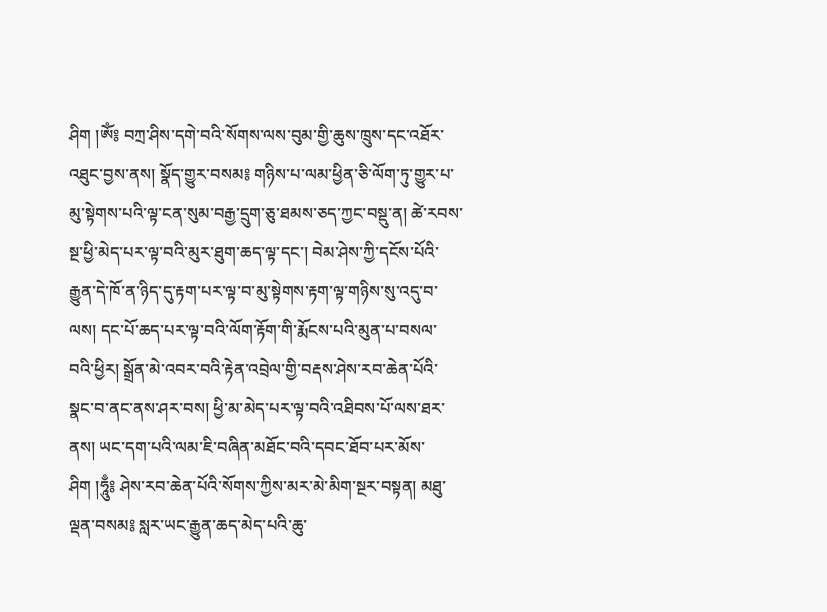ཤིག །ཨོཾ༔ བཀྲ་ཤིས་དགེ་བའི་སོགས་ལས་བུམ་གྱི་ཆུས་ཁྲུས་དང་འཐོར་འཐུང་བྱས་ནས། སྣོད་གྱུར་བསམ༔ གཉིས་པ་ལམ་ཕྱིན་ཅི་ལོག་ཏུ་གྱུར་པ་མུ་སྟེགས་པའི་ལྟ་ངན་སུམ་བརྒྱ་དྲུག་ཅུ་ཐམས་ཅད་ཀྱང་བསྡུ་ན། ཚེ་རབས་སྔ་ཕྱི་མེད་པར་ལྟ་བའི་མུར་ཐུག་ཆད་ལྟ་དང་། བེམ་ཤེས་ཀྱི་དངོས་པོའི་རྒྱུན་དེ་ཁོ་ན་ཉིད་དུ་རྟག་པར་ལྟ་བ་མུ་སྟེགས་རྟག་ལྟ་གཉིས་སུ་འདུ་བ་ལས། དང་པོ་ཆད་པར་ལྟ་བའི་ལོག་རྟོག་གི་རྨོངས་པའི་མུན་པ་བསལ་བའི་ཕྱིར། སྒྲོན་མེ་འབར་བའི་རྟེན་འབྲེལ་གྱི་བརྡས་ཤེས་རབ་ཆེན་པོའི་སྣང་བ་ནང་ནས་ཤར་བས། ཕྱི་མ་མེད་པར་ལྟ་བའི་འཐིབས་པོ་ལས་ཐར་ནས། ཡང་དག་པའི་ལམ་ཇི་བཞིན་མཐོང་བའི་དབང་ཐོབ་པར་མོས་ཤིག །ཧཱུྃ༔ ཤེས་རབ་ཆེན་པོའི་སོགས་ཀྱིས་མར་མེ་མིག་སྔར་བསྟན། མཐུ་ལྡན་བསམ༔ སླར་ཡང་རྒྱུན་ཆད་མེད་པའི་ཆུ་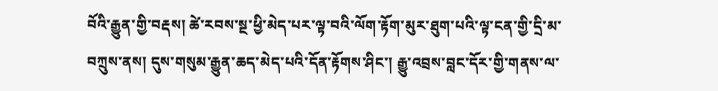བོའི་རྒྱུན་གྱི་བརྡས། ཚེ་རབས་སྔ་ཕྱི་མེད་པར་ལྟ་བའི་ལོག་རྟོག་མུར་ཐུག་པའི་ལྟ་ངན་གྱི་དྲི་མ་བཀྲུས་ནས། དུས་གསུམ་རྒྱུན་ཆད་མེད་པའི་དོན་རྟོགས་ཤིང་། རྒྱུ་འབྲས་བླང་དོར་གྱི་གནས་ལ་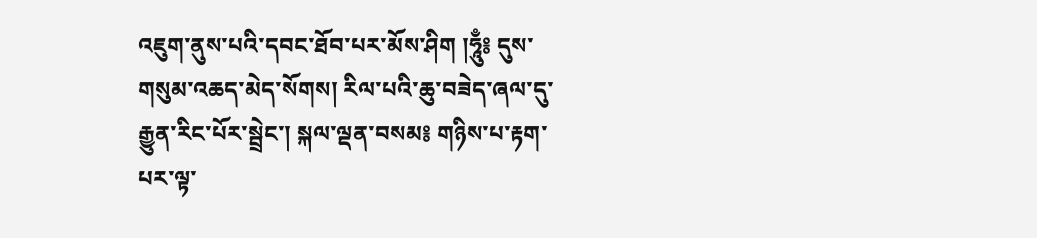འཇུག་ནུས་པའི་དབང་ཐོབ་པར་མོས་ཤིག །ཧཱུྃ༔ དུས་གསུམ་འཆད་མེད་སོགས། རིལ་པའི་ཆུ་བཟེད་ཞལ་དུ་རྒྱུན་རིང་པོར་སྦྲེང་། སྐལ་ལྡན་བསམ༔ གཉིས་པ་རྟག་པར་ལྟ་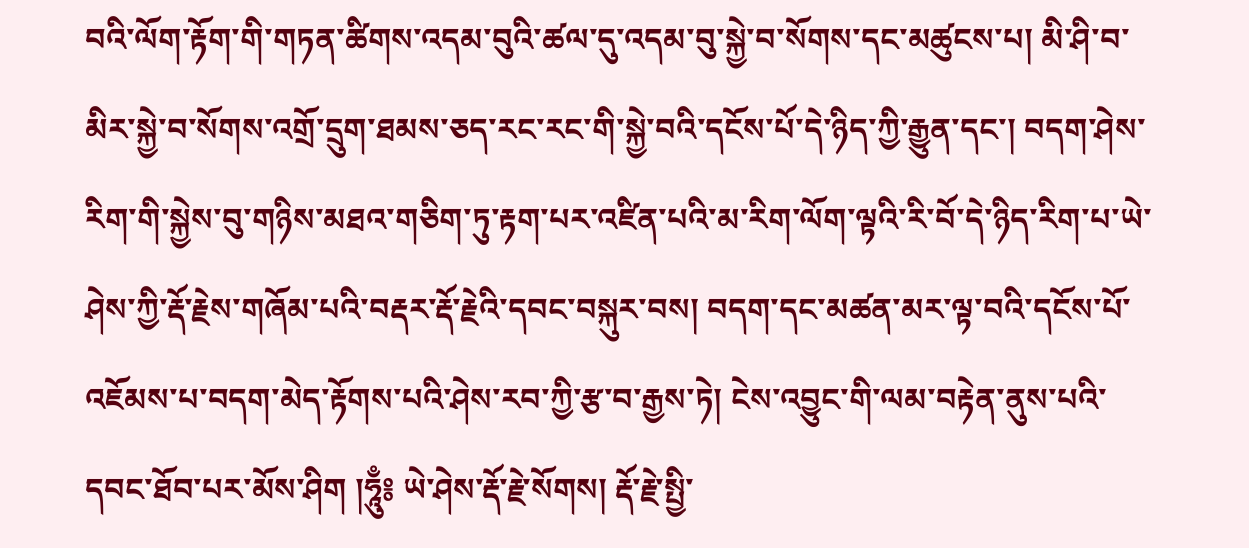བའི་ལོག་རྟོག་གི་གཏན་ཚིགས་འདམ་བུའི་ཚལ་དུ་འདམ་བུ་སྐྱེ་བ་སོགས་དང་མཚུངས་པ། མི་ཤི་བ་མིར་སྐྱེ་བ་སོགས་འགྲོ་དྲུག་ཐམས་ཅད་རང་རང་གི་སྐྱེ་བའི་དངོས་པོ་དེ་ཉིད་ཀྱི་རྒྱུན་དང་། བདག་ཤེས་རིག་གི་སྐྱེས་བུ་གཉིས་མཐའ་གཅིག་ཏུ་རྟག་པར་འཛིན་པའི་མ་རིག་ལོག་ལྟའི་རི་བོ་དེ་ཉིད་རིག་པ་ཡེ་ཤེས་ཀྱི་རྡོ་རྗེས་གཞོམ་པའི་བརྡར་རྡོ་རྗེའི་དབང་བསྐུར་བས། བདག་དང་མཚན་མར་ལྟ་བའི་དངོས་པོ་འཇོམས་པ་བདག་མེད་རྟོགས་པའི་ཤེས་རབ་ཀྱི་རྩ་བ་རྒྱས་ཏེ། ངེས་འབྱུང་གི་ལམ་བརྟེན་ནུས་པའི་དབང་ཐོབ་པར་མོས་ཤིག །ཧཱུྃ༔ ཡེ་ཤེས་རྡོ་རྗེ་སོགས། རྡོ་རྗེ་སྤྱི་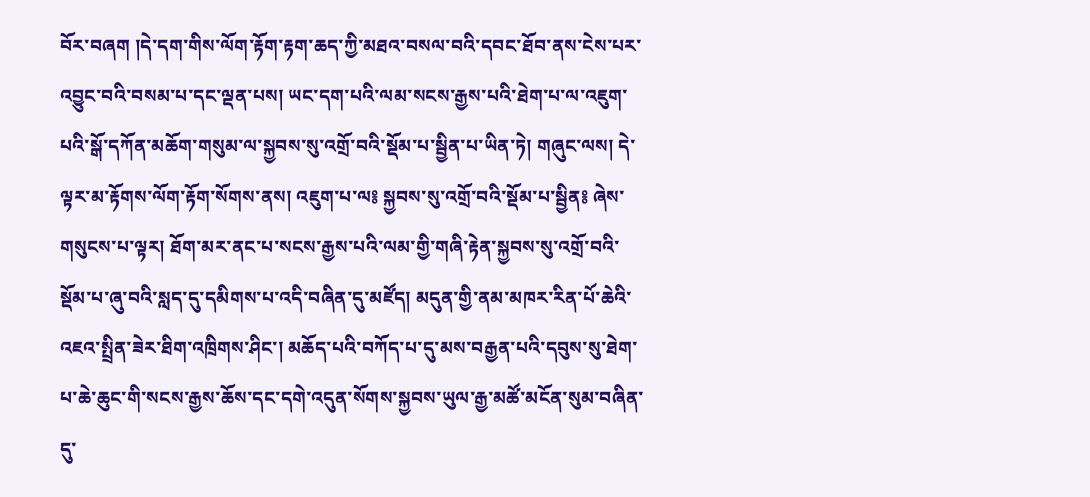བོར་བཞག །དེ་དག་གིས་ལོག་རྟོག་རྟག་ཆད་ཀྱི་མཐའ་བསལ་བའི་དབང་ཐོབ་ནས་ངེས་པར་འབྱུང་བའི་བསམ་པ་དང་ལྡན་པས། ཡང་དག་པའི་ལམ་སངས་རྒྱས་པའི་ཐེག་པ་ལ་འཇུག་པའི་སྒོ་དཀོན་མཆོག་གསུམ་ལ་སྐྱབས་སུ་འགྲོ་བའི་སྡོམ་པ་སྦྱིན་པ་ཡིན་ཏེ། གཞུང་ལས། དེ་ལྟར་མ་རྟོགས་ལོག་རྟོག་སོགས་ནས། འཇུག་པ་ལ༔ སྐྱབས་སུ་འགྲོ་བའི་སྡོམ་པ་སྦྱིན༔ ཞེས་གསུངས་པ་ལྟར། ཐོག་མར་ནང་པ་སངས་རྒྱས་པའི་ལམ་གྱི་གཞི་རྟེན་སྐྱབས་སུ་འགྲོ་བའི་སྡོམ་པ་ཞུ་བའི་སླད་དུ་དམིགས་པ་འདི་བཞིན་དུ་མཛོད། མདུན་གྱི་ནམ་མཁར་རིན་པོ་ཆེའི་འཇའ་སྤྲིན་ཟེར་ཐིག་འཁྲིགས་ཤིང་། མཆོད་པའི་བཀོད་པ་དུ་མས་བརྒྱན་པའི་དབུས་སུ་ཐེག་པ་ཆེ་ཆུང་གི་སངས་རྒྱས་ཆོས་དང་དགེ་འདུན་སོགས་སྐྱབས་ཡུལ་རྒྱ་མཚོ་མངོན་སུམ་བཞིན་དུ་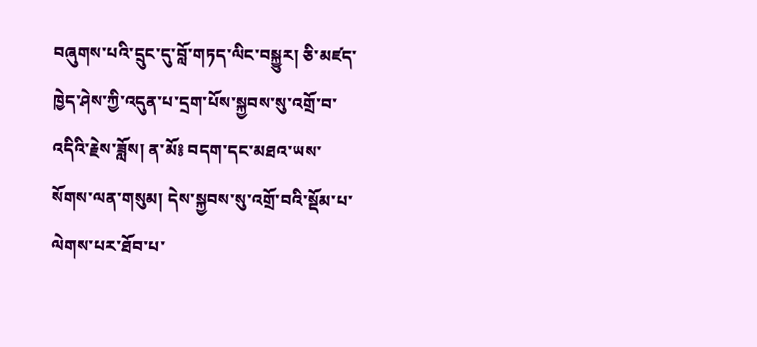བཞུགས་པའི་དྲུང་དུ་བློ་གཏད་ལིང་བསྐྱུར། ཅི་མཛད་ཁྱེད་ཤེས་ཀྱི་འདུན་པ་དྲག་པོས་སྐྱབས་སུ་འགྲོ་བ་འདིའི་རྗེས་ཟློས། ན་མོ༔ བདག་དང་མཐའ་ཡས་སོགས་ལན་གསུམ། དེས་སྐྱབས་སུ་འགྲོ་བའི་སྡོམ་པ་ལེགས་པར་ཐོབ་པ་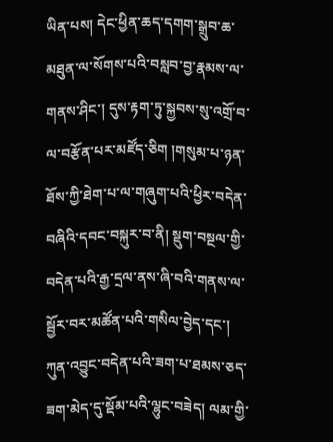ཡིན་པས། དེང་ཕྱིན་ཆད་དགག་སྒྲུབ་ཆ་མཐུན་ལ་སོགས་པའི་བསླབ་བྱ་རྣམས་ལ་གནས་ཤིང་། དུས་རྟག་ཏུ་སྐྱབས་སུ་འགྲོ་བ་ལ་བརྩོན་པར་མཛོད་ཅིག །གསུམ་པ་ཉན་ཐོས་ཀྱི་ཐེག་པ་ལ་གཞུག་པའི་ཕྱིར་བདེན་བཞིའི་དབང་བསྐུར་བ་ནི། སྡུག་བསྔལ་གྱི་བདེན་པའི་རྒྱ་དྲལ་ནས་ཞི་བའི་གནས་ལ་སྦྱོར་བར་མཚོན་པའི་གསིལ་བྱེད་དང་། ཀུན་འབྱུང་བདེན་པའི་ཟག་པ་ཐམས་ཅད་ཟག་མེད་དུ་སྡོམ་པའི་ལྷུང་བཟེད། ལམ་གྱི་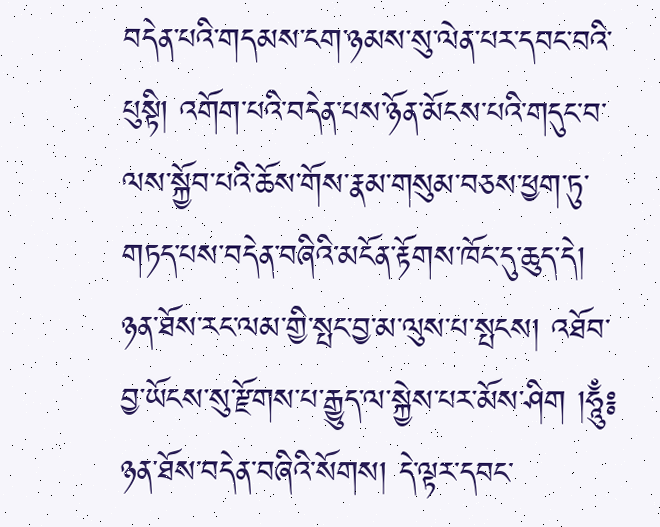བདེན་པའི་གདམས་ངག་ཉམས་སུ་ལེན་པར་དབང་བའི་པུསྟི། འགོག་པའི་བདེན་པས་ཉོན་མོངས་པའི་གདུང་བ་ལས་སྐྱོབ་པའི་ཆོས་གོས་རྣམ་གསུམ་བཅས་ཕྱག་ཏུ་གཏད་པས་བདེན་བཞིའི་མངོན་རྟོགས་ཁོང་དུ་ཆུད་དེ། ཉན་ཐོས་རང་ལམ་གྱི་སྤང་བྱ་མ་ལུས་པ་སྤངས། འཐོབ་བྱ་ཡོངས་སུ་རྫོགས་པ་རྒྱུད་ལ་སྐྱེས་པར་མོས་ཤིག །ཧཱུྃ༔ ཉན་ཐོས་བདེན་བཞིའི་སོགས། དེ་ལྟར་དབང་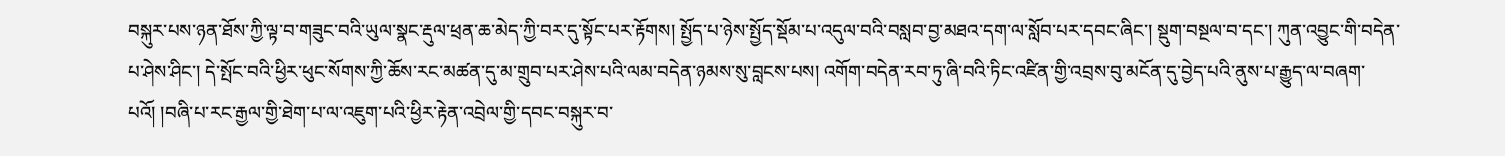བསྐུར་པས་ཉན་ཐོས་ཀྱི་ལྟ་བ་གཟུང་བའི་ཡུལ་སྣང་རྡུལ་ཕྲན་ཆ་མེད་ཀྱི་བར་དུ་སྟོང་པར་རྟོགས། སྤྱོད་པ་ཉེས་སྤྱོད་སྡོམ་པ་འདུལ་བའི་བསླབ་བྱ་མཐའ་དག་ལ་སློབ་པར་དབང་ཞིང་། སྡུག་བསྔལ་བ་དང་། ཀུན་འབྱུང་གི་བདེན་པ་ཤེས་ཤིང་། དེ་སྤོང་བའི་ཕྱིར་ཕུང་སོགས་ཀྱི་ཆོས་རང་མཚན་དུ་མ་གྲུབ་པར་ཤེས་པའི་ལམ་བདེན་ཉམས་སུ་བླངས་པས། འགོག་བདེན་རབ་ཏུ་ཞི་བའི་ཏིང་འཛིན་གྱི་འབྲས་བུ་མངོན་དུ་བྱེད་པའི་ནུས་པ་རྒྱུད་ལ་བཞག་པའོ། །བཞི་པ་རང་རྒྱལ་གྱི་ཐེག་པ་ལ་འཇུག་པའི་ཕྱིར་རྟེན་འབྲེལ་གྱི་དབང་བསྐུར་བ་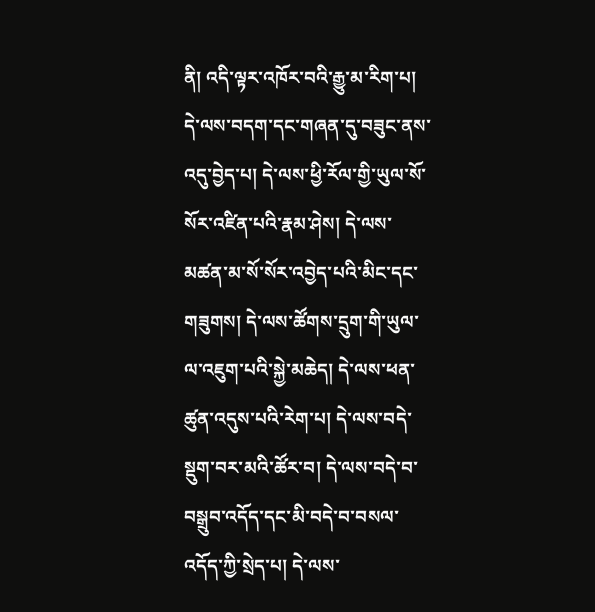ནི། འདི་ལྟར་འཁོར་བའི་རྒྱུ་མ་རིག་པ། དེ་ལས་བདག་དང་གཞན་དུ་བཟུང་ནས་འདུ་བྱེད་པ། དེ་ལས་ཕྱི་རོལ་གྱི་ཡུལ་སོ་སོར་འཛིན་པའི་རྣམ་ཤེས། དེ་ལས་མཚན་མ་སོ་སོར་འབྱེད་པའི་མིང་དང་གཟུགས། དེ་ལས་ཚོགས་དྲུག་གི་ཡུལ་ལ་འཇུག་པའི་སྐྱེ་མཆེད། དེ་ལས་ཕན་ཚུན་འདུས་པའི་རེག་པ། དེ་ལས་བདེ་སྡུག་བར་མའི་ཚོར་བ། དེ་ལས་བདེ་བ་བསྒྲུབ་འདོད་དང་མི་བདེ་བ་བསལ་འདོད་ཀྱི་སྲེད་པ། དེ་ལས་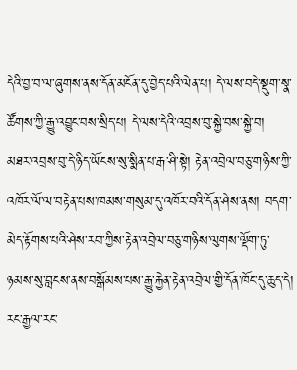དེའི་བྱ་བ་ལ་ཞུགས་ནས་དོན་མངོན་དུ་བྱེད་པའི་ལེན་པ། དེ་ལས་བདེ་སྡུག་སྣ་ཚོགས་ཀྱི་རྒྱུ་འབྱུང་བས་སྲིད་པ། དེ་ལས་དེའི་འབྲས་བུ་སྐྱེ་བས་སྐྱེ་བ། མཐར་འབྲས་བུ་དེ་ཉིད་ཡོངས་སུ་སྨིན་པ་རྒ་ཤི་སྟེ། རྟེན་འབྲེལ་བཅུ་གཉིས་ཀྱི་འཁོར་ལོ་ལ་བརྟེན་པས་ཁམས་གསུམ་དུ་འཁོར་བའི་དོན་ཤེས་ནས། བདག་མེད་རྟོགས་པའི་ཤེས་རབ་ཀྱིས་རྟེན་འབྲེལ་བཅུ་གཉིས་ལུགས་ལྡོག་ཏུ་ཉམས་སུ་བླངས་ནས་བསྒོམས་པས་རྒྱུ་རྐྱེན་རྟེན་འབྲེལ་གྱི་དོན་ཁོང་དུ་ཆུད་དེ། རང་རྒྱལ་རང་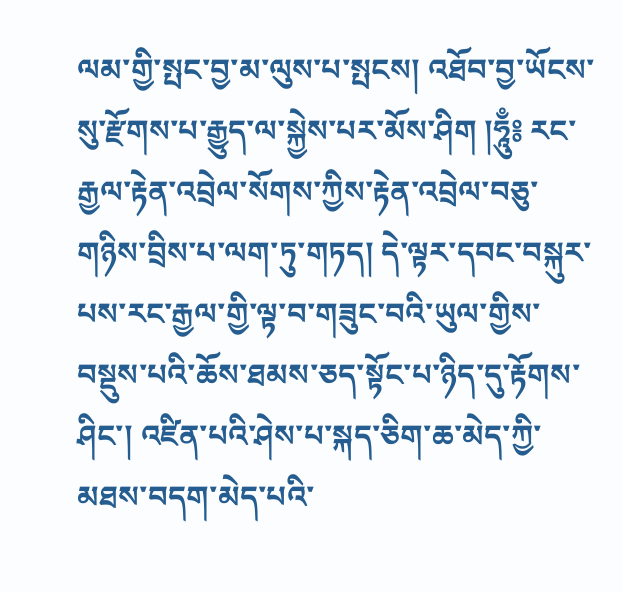ལམ་གྱི་སྤང་བྱ་མ་ལུས་པ་སྤངས། འཐོབ་བྱ་ཡོངས་སུ་རྫོགས་པ་རྒྱུད་ལ་སྐྱེས་པར་མོས་ཤིག །ཧཱུྃ༔ རང་རྒྱལ་རྟེན་འབྲེལ་སོགས་ཀྱིས་རྟེན་འབྲེལ་བཅུ་གཉིས་བྲིས་པ་ལག་ཏུ་གཏད། དེ་ལྟར་དབང་བསྐུར་པས་རང་རྒྱལ་གྱི་ལྟ་བ་གཟུང་བའི་ཡུལ་གྱིས་བསྡུས་པའི་ཆོས་ཐམས་ཅད་སྟོང་པ་ཉིད་དུ་རྟོགས་ཤིང་། འཛིན་པའི་ཤེས་པ་སྐད་ཅིག་ཆ་མེད་ཀྱི་མཐས་བདག་མེད་པའི་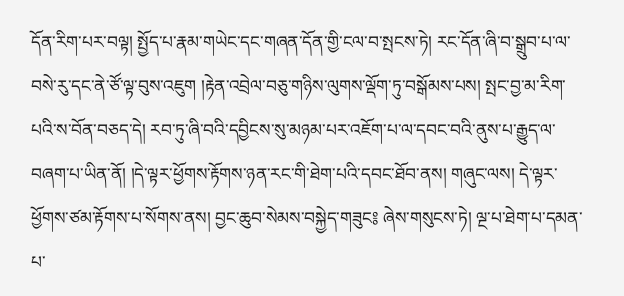དོན་རིག་པར་བལྟ། སྤྱོད་པ་རྣམ་གཡེང་དང་གཞན་དོན་གྱི་ངལ་བ་སྤངས་ཏེ། རང་དོན་ཞི་བ་སྒྲུབ་པ་ལ་བསེ་རུ་དང་ནེ་ཙོ་ལྟ་བུས་འཇུག །རྟེན་འབྲེལ་བཅུ་གཉིས་ལུགས་ལྡོག་ཏུ་བསྒོམས་པས། སྤང་བྱ་མ་རིག་པའི་ས་བོན་བཅད་དེ། རབ་ཏུ་ཞི་བའི་དབྱིངས་སུ་མཉམ་པར་འཇོག་པ་ལ་དབང་བའི་ནུས་པ་རྒྱུད་ལ་བཞག་པ་ཡིན་ནོ། །དེ་ལྟར་ཕྱོགས་རྟོགས་ཉན་རང་གི་ཐེག་པའི་དབང་ཐོབ་ནས། གཞུང་ལས། དེ་ལྟར་ཕྱོགས་ཙམ་རྟོགས་པ་སོགས་ནས། བྱང་ཆུབ་སེམས་བསྐྱེད་གཟུང༔ ཞེས་གསུངས་ཏེ། ལྔ་པ་ཐེག་པ་དམན་པ་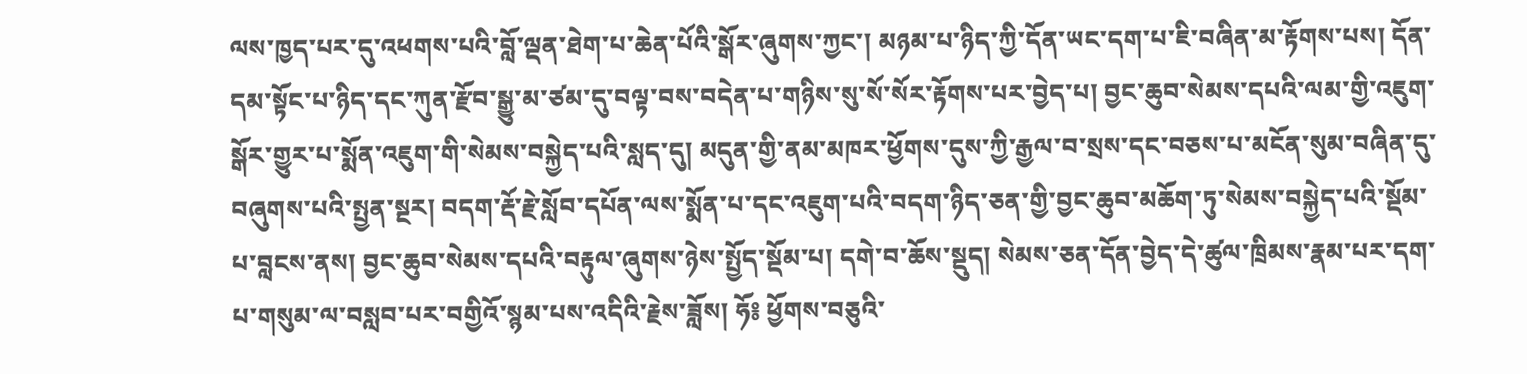ལས་ཁྱད་པར་དུ་འཕགས་པའི་བློ་ལྡན་ཐེག་པ་ཆེན་པོའི་སྒོར་ཞུགས་ཀྱང་། མཉམ་པ་ཉིད་ཀྱི་དོན་ཡང་དག་པ་ཇི་བཞིན་མ་རྟོགས་པས། དོན་དམ་སྟོང་པ་ཉིད་དང་ཀུན་རྫོབ་སྒྱུ་མ་ཙམ་དུ་བལྟ་བས་བདེན་པ་གཉིས་སུ་སོ་སོར་རྟོགས་པར་བྱེད་པ། བྱང་ཆུབ་སེམས་དཔའི་ལམ་གྱི་འཇུག་སྒོར་གྱུར་པ་སྨོན་འཇུག་གི་སེམས་བསྐྱེད་པའི་སླད་དུ། མདུན་གྱི་ནམ་མཁར་ཕྱོགས་དུས་ཀྱི་རྒྱལ་བ་སྲས་དང་བཅས་པ་མངོན་སུམ་བཞིན་དུ་བཞུགས་པའི་སྤྱན་སྔར། བདག་རྡོ་རྗེ་སློབ་དཔོན་ལས་སྨོན་པ་དང་འཇུག་པའི་བདག་ཉིད་ཅན་གྱི་བྱང་ཆུབ་མཆོག་ཏུ་སེམས་བསྐྱེད་པའི་སྡོམ་པ་བླངས་ནས། བྱང་ཆུབ་སེམས་དཔའི་བརྟུལ་ཞུགས་ཉེས་སྤྱོད་སྡོམ་པ། དགེ་བ་ཆོས་སྡུད། སེམས་ཅན་དོན་བྱེད་དེ་ཚུལ་ཁྲིམས་རྣམ་པར་དག་པ་གསུམ་ལ་བསླབ་པར་བགྱིའོ་སྙམ་པས་འདིའི་རྗེས་ཟློས། ཧོ༔ ཕྱོགས་བཅུའི་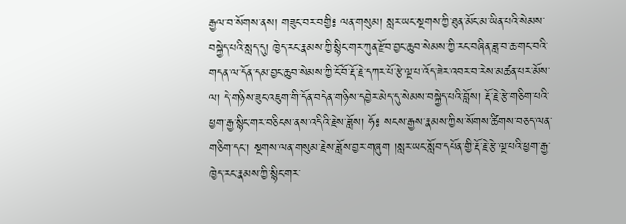རྒྱལ་བ་སོགས་ནས། གཟུང་བར་བགྱི༔ ལན་གསུམ། སླར་ཡང་སྔགས་ཀྱི་ཐུན་མོང་མ་ཡིན་པའི་སེམས་བསྐྱེད་པའི་སླད་དུ། ཁྱེད་རང་རྣམས་ཀྱི་སྙིང་གར་ཀུན་རྫོབ་བྱང་ཆུབ་སེམས་ཀྱི་རང་བཞིན་ཟླ་བ་ཆ་གང་བའི་གདན་ལ་དོན་དམ་བྱང་ཆུབ་སེམས་ཀྱི་ངོ་བོ་རྡོ་རྗེ་དཀར་པོ་རྩེ་ལྔ་པ་འོད་ཟེར་འབར་བ་རེས་མཚན་པར་མོས་ལ། དེ་གཉིས་ཟུང་འཇུག་གི་དོན་བདེན་གཉིས་དབྱེར་མེད་དུ་སེམས་བསྐྱེད་པའི་བློས། རྡོ་རྗེ་རྩེ་གཅིག་པའི་ཕྱག་རྒྱ་སྙིང་གར་བཅིངས་ནས་འདིའི་རྗེས་ཟློས། ཧོ༔ སངས་རྒྱས་རྣམས་ཀྱིས་སོགས་ཚིགས་བཅད་ལན་གཅིག་དང་། སྔགས་ལན་གསུམ་རྗེས་ཟློས་བྱར་གཞུག །སླར་ཡང་སློབ་དཔོན་གྱི་རྡོ་རྗེ་རྩེ་ལྔ་པའི་ཕྱག་རྒྱ་ཁྱེད་རང་རྣམས་ཀྱི་སྙིང་གར་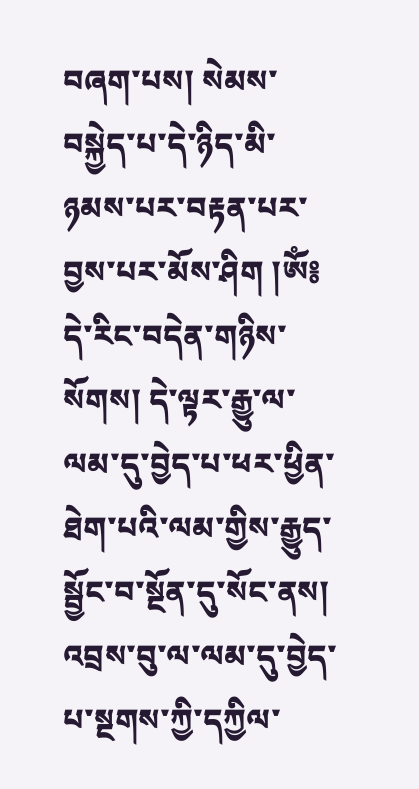བཞག་པས། སེམས་བསྐྱེད་པ་དེ་ཉིད་མི་ཉམས་པར་བརྟན་པར་བྱས་པར་མོས་ཤིག །ཨོཾ༔ དེ་རིང་བདེན་གཉིས་སོགས། དེ་ལྟར་རྒྱུ་ལ་ལམ་དུ་བྱེད་པ་ཕར་ཕྱིན་ཐེག་པའི་ལམ་གྱིས་རྒྱུད་སྦྱོང་བ་སྔོན་དུ་སོང་ནས། འབྲས་བུ་ལ་ལམ་དུ་བྱེད་པ་སྔགས་ཀྱི་དཀྱིལ་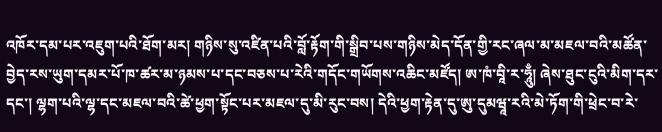འཁོར་དམ་པར་འཇུག་པའི་ཐོག་མར། གཉིས་སུ་འཛིན་པའི་བློ་རྟོག་གི་སྒྲིབ་པས་གཉིས་མེད་དོན་གྱི་རང་ཞལ་མ་མཇལ་བའི་མཚོན་བྱེད་རས་ཡུག་དམར་པོ་ཁ་ཚར་མ་ཉམས་པ་དང་བཅས་པ་རེའི་གདོང་གཡོགས་འཆིང་མཛོད། ཨ་ཁཾ་བཱི་ར་ཧཱུྃ། ཞེས་ཐུང་ངུའི་མིག་དར་དང་། ལྷག་པའི་ལྷ་དང་མཇལ་བའི་ཚེ་ཕྱག་སྟོང་པར་མཇལ་དུ་མི་རུང་བས། དེའི་ཕྱག་རྟེན་དུ་ཨུ་དུམཝཱ་རའི་མེ་ཏོག་གི་ཕྲེང་བ་རེ་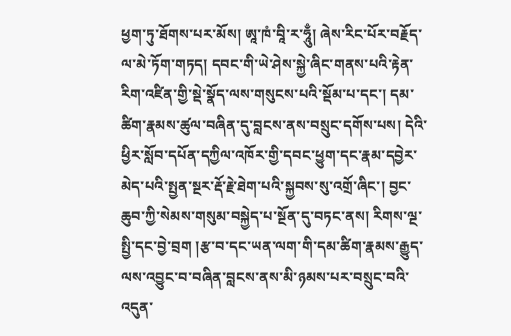ཕྱག་ཏུ་ཐོགས་པར་མོས། ཨཱ་ཁཾ་བཱི་ར་ཧཱུྃ། ཞེས་རིང་པོར་བརྗོད་ལ་མེ་ཏོག་གཏད། དབང་གི་ཡེ་ཤེས་སྐྱེ་ཞིང་གནས་པའི་རྟེན་རིག་འཛིན་གྱི་སྡེ་སྣོད་ལས་གསུངས་པའི་སྡོམ་པ་དང་། དམ་ཚིག་རྣམས་ཚུལ་བཞིན་དུ་བླངས་ནས་བསྲུང་དགོས་པས། དེའི་ཕྱིར་སློབ་དཔོན་དཀྱིལ་འཁོར་གྱི་དབང་ཕྱུག་དང་རྣམ་དབྱེར་མེད་པའི་སྤྱན་སྔར་རྡོ་རྗེ་ཐེག་པའི་སྐྱབས་སུ་འགྲོ་ཞིང་། བྱང་ཆུབ་ཀྱི་སེམས་གསུམ་བསྐྱེད་པ་སྔོན་དུ་བཏང་ནས། རིགས་ལྔ་སྤྱི་དང་བྱེ་བྲག །རྩ་བ་དང་ཡན་ལག་གི་དམ་ཚིག་རྣམས་རྒྱུད་ལས་འབྱུང་བ་བཞིན་བླངས་ནས་མི་ཉམས་པར་བསྲུང་བའི་འདུན་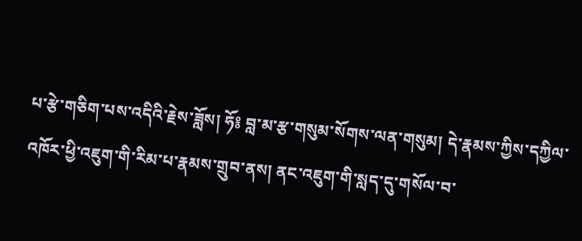པ་རྩེ་གཅིག་པས་འདིའི་རྗེས་ཟློས། ཧོ༔ བླ་མ་རྩ་གསུམ་སོགས་ལན་གསུམ། དེ་རྣམས་ཀྱིས་དཀྱིལ་འཁོར་ཕྱི་འཇུག་གི་རིམ་པ་རྣམས་གྲུབ་ནས། ནང་འཇུག་གི་སླད་དུ་གསོལ་བ་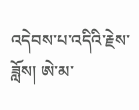འདེབས་པ་འདིའི་རྗེས་ཟློས། ཨེ་མ་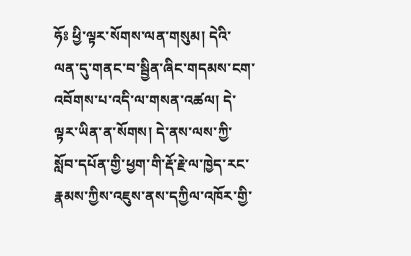ཧོཿ ཕྱི་ལྟར་སོགས་ལན་གསུམ། དེའི་ལན་དུ་གནང་བ་སྦྱིན་ཞིང་གདམས་ངག་འབོགས་པ་འདི་ལ་གསན་འཚལ། དེ་ལྟར་ཡིན་ན་སོགས། དེ་ནས་ལས་ཀྱི་སློབ་དཔོན་གྱི་ཕྱག་གི་རྡོ་རྗེ་ལ་ཁྱེད་རང་རྣམས་ཀྱིས་འཇུས་ནས་དཀྱིལ་འཁོར་གྱི་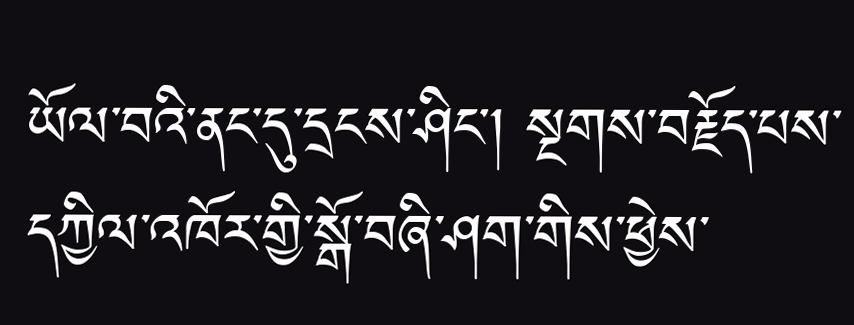ཡོལ་བའི་ནང་དུ་དྲངས་ཤིང་། སྔགས་བརྗོད་པས་དཀྱིལ་འཁོར་གྱི་སྒོ་བཞི་ཤག་གིས་ཕྱེས་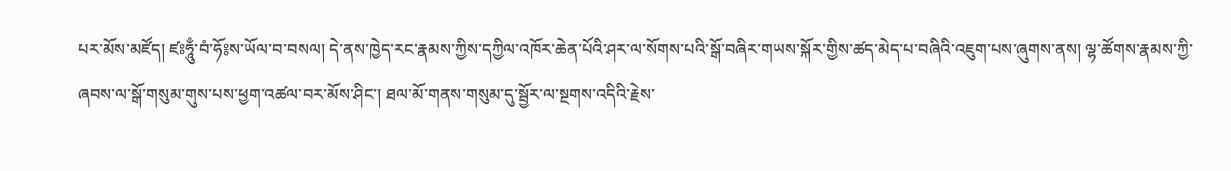པར་མོས་མཛོད། ཛཿཧཱུྃ་བཾ་ཧོ༔ས་ཡོལ་བ་བསལ། དེ་ནས་ཁྱེད་རང་རྣམས་ཀྱིས་དཀྱིལ་འཁོར་ཆེན་པོའི་ཤར་ལ་སོགས་པའི་སྒོ་བཞིར་གཡས་སྐོར་གྱིས་ཚད་མེད་པ་བཞིའི་འཇུག་པས་ཞུགས་ནས། ལྷ་ཚོགས་རྣམས་ཀྱི་ཞབས་ལ་སྒོ་གསུམ་གུས་པས་ཕྱག་འཚལ་བར་མོས་ཤིང་། ཐལ་མོ་གནས་གསུམ་དུ་སྦྱོར་ལ་སྔགས་འདིའི་རྗེས་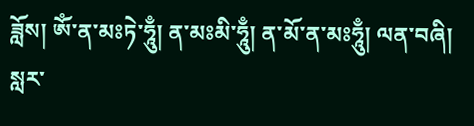ཟློས། ཨོཾ་ན་མཿཏེ་ཧཱུྃ། ན་མཿམི་ཧཱུྃ། ན་མོ་ན་མཿཧཱུྃ། ལན་བཞི། སླར་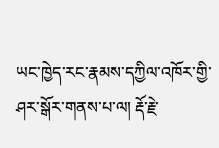ཡང་ཁྱེད་རང་རྣམས་དཀྱིལ་འཁོར་གྱི་ཤར་སྒོར་གནས་པ་ལ། རྡོ་རྗེ་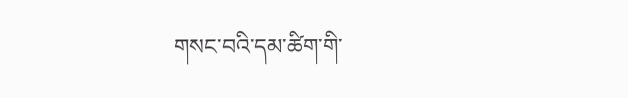གསང་བའི་དམ་ཚིག་གི་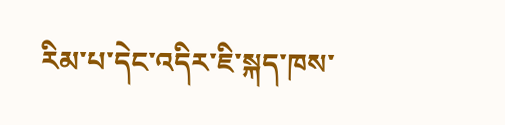རིམ་པ་དེང་འདིར་ཇི་སྐད་ཁས་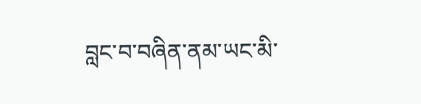བླང་བ་བཞིན་ནམ་ཡང་མི་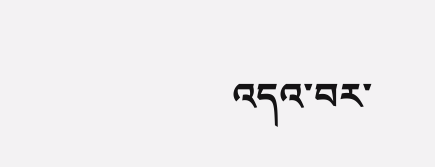འདའ་བར་